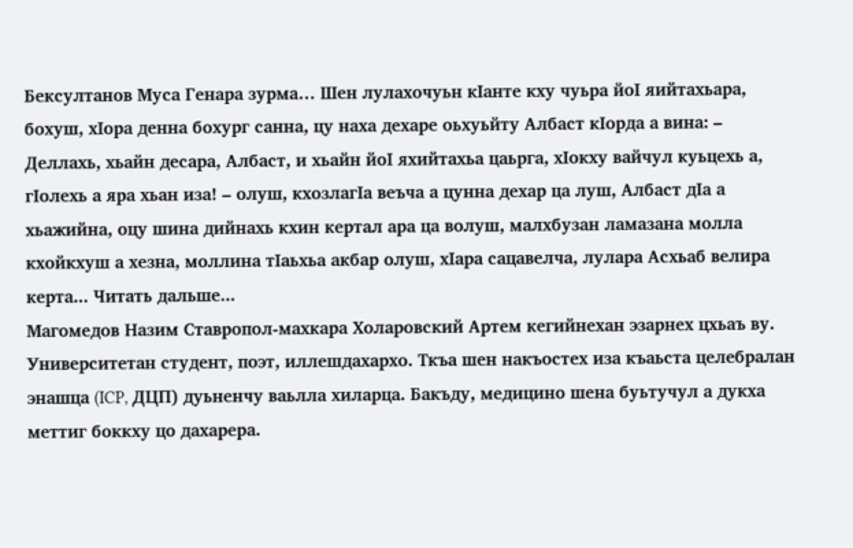Бексултанов Муса Генара зурма… Шен лулахочуьн кIанте кху чуьра йоI яийтахьара, бохуш, хIора денна бохург санна, цу наха дехаре оьхуьйту Албаст кIорда а вина: – Деллахь, хьайн десара, Албаст, и хьайн йоI яхийтахьа цаьрга, хIокху вайчул куьцехь а, гIолехь а яра хьан иза! – олуш, кхозлагIа веъча а цунна дехар ца луш, Албаст дIа а хьажийна, оцу шина дийнахь кхин кертал ара ца волуш, малхбузан ламазана молла кхойкхуш а хезна, моллина тIаьхьа акбар олуш, хIара сацавелча, лулара Асхьаб велира керта... Читать дальше...
Магомедов Назим Ставропол-махкара Холаровский Артем кегийнехан эзарнех цхьаъ ву. Университетан студент, поэт, иллешдахархо. Ткъа шен накъостех иза къаьста целебралан энашца (ICP, ДЦП) дуьненчу ваьлла хиларца. Бакъду, медицино шена буьтучул а дукха меттиг боккху цо дахарера.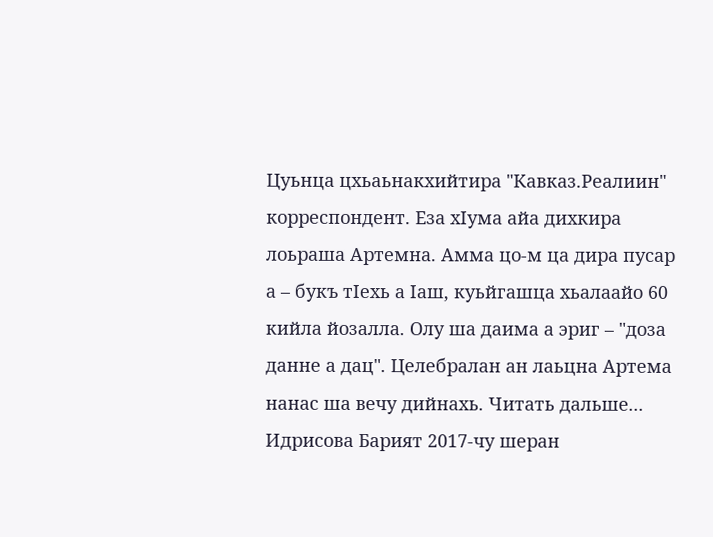Цуьнца цхьаьнакхийтира "Кавказ.Реалиин" корреспондент. Еза хIума айа дихкира лоьраша Артемна. Амма цо-м ца дира пусар а – букъ тIехь а Iаш, куьйгашца хьалаайо 60 кийла йозалла. Олу ша даима а эриг – "доза данне а дац". Целебралан ан лаьцна Артема нанас ша вечу дийнахь. Читать дальше...
Идрисова Барият 2017-чу шеран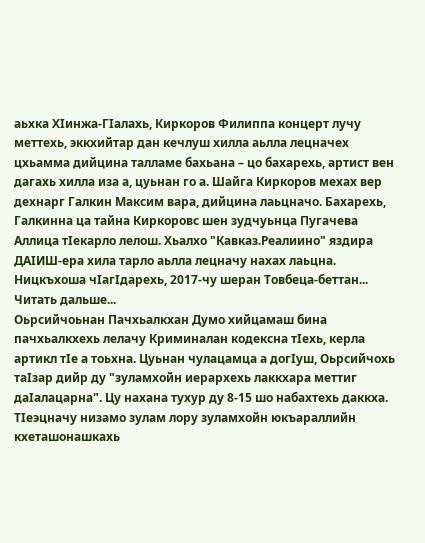аьхка ХIинжа-ГIалахь, Киркоров Филиппа концерт лучу меттехь, эккхийтар дан кечлуш хилла аьлла лецначех цхьамма дийцина талламе бахьана – цо бахарехь, артист вен дагахь хилла иза а, цуьнан го а. Шайга Киркоров мехах вер дехнарг Галкин Максим вара, дийцина лаьцначо. Бахарехь, Галкинна ца тайна Киркоровс шен зудчуьнца Пугачева Аллица тIекарло лелош. Хьалхо "Кавказ.Реалиино" яздира ДАIИШ-ера хила тарло аьлла лецначу нахах лаьцна. Ницкъхоша чIагIдарехь, 2017-чу шеран Товбеца-беттан... Читать дальше...
Оьрсийчоьнан Пачхьалкхан Думо хийцамаш бина пачхьалкхехь лелачу Криминалан кодексна тIехь, керла артикл тIе а тоьхна. Цуьнан чулацамца а догIуш, Оьрсийчохь таIзар дийр ду "зуламхойн иерархехь лаккхара меттиг даIалацарна". Цу нахана тухур ду 8-15 шо набахтехь даккха. ТIеэцначу низамо зулам лору зуламхойн юкъараллийн кхеташонашкахь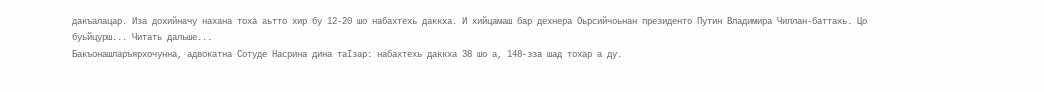дакъалацар. Иза дохийначу нахана тоха аьтто хир бу 12-20 шо набахтехь даккха. И хийцамаш бар дехнера Оьрсийчоьнан президенто Путин Владимира Чиллан-баттахь. Цо буьйцурш... Читать дальше...
Бакъонашларъярхочунна, адвокатна Сотуде Насрина дина таIзар: набахтехь даккха 38 шо а, 148-зза шад тохар а ду.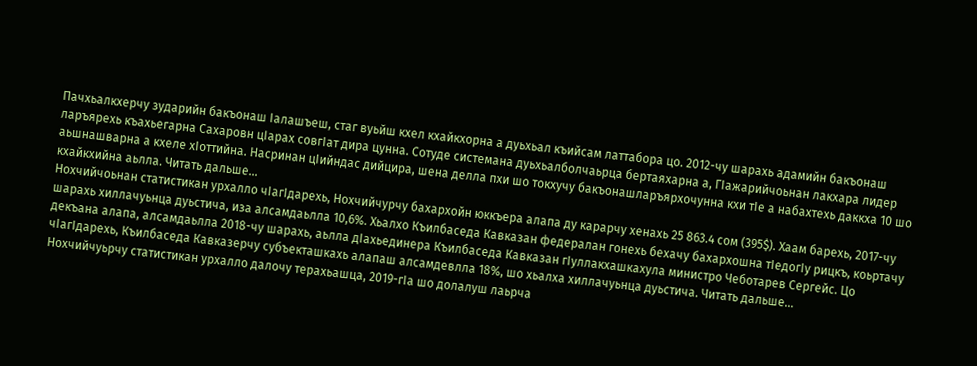Пачхьалкхерчу зударийн бакъонаш Iалашъеш, стаг вуьйш кхел кхайкхорна а дуьхьал къийсам латтабора цо. 2012-чу шарахь адамийн бакъонаш ларъярехь къахьегарна Сахаровн цIарах совгIат дира цунна. Сотуде системана дуьхьалболчаьрца бертаяхарна а, ГIажарийчоьнан лакхара лидер аьшнашварна а кхеле хIоттийна. Насринан цIийндас дийцира, шена делла пхи шо токхучу бакъонашларъярхочунна кхи тIе а набахтехь даккха 10 шо кхайкхийна аьлла. Читать дальше...
Нохчийчоьнан статистикан урхалло чIагIдарехь, Нохчийчурчу бахархойн юккъера алапа ду карарчу хенахь 25 863.4 сом (395$). Хаам барехь, 2017-чу шарахь хиллачуьнца дуьстича, иза алсамдаьлла 10,6%. Хьалхо Къилбаседа Кавказан федералан гонехь бехачу бахархошна тIедогIу рицкъ, коьртачу декъана алапа, алсамдаьлла 2018-чу шарахь, аьлла дIахьединера Къилбаседа Кавказан гIуллакхашкахула министро Чеботарев Сергейс. Цо чIагIдарехь, Къилбаседа Кавказерчу субъекташкахь алапаш алсамдевлла 18%, шо хьалха хиллачуьнца дуьстича. Читать дальше...
Нохчийчуьрчу статистикан урхалло далочу терахьашца, 2019-гIа шо долалуш лаьрча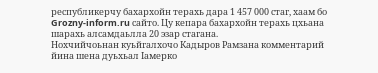республикерчу бахархойн терахь дара 1 457 000 стаг, хаам бо Grozny-inform.ru сайто. Цу кепара бахархойн терахь цхьана шарахь алсамдаьлла 20 эзар стагана.
Нохчийчоьнан куьйгалхочо Кадыров Рамзана комментарий йина шена дуьхьал Iамерко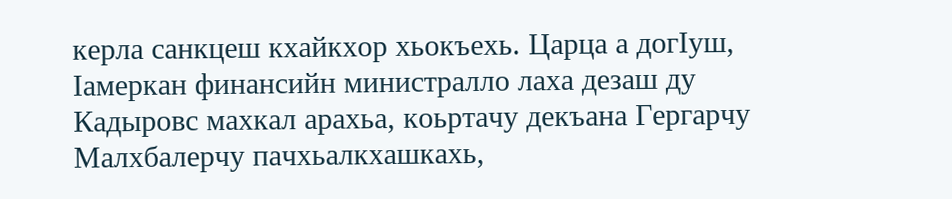керла санкцеш кхайкхор хьокъехь. Царца а догIуш, Iамеркан финансийн министралло лаха дезаш ду Кадыровс махкал арахьа, коьртачу декъана Гергарчу Малхбалерчу пачхьалкхашкахь,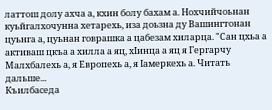латтош долу ахча а, кхин болу бахам а. Нохчийчоьнан куьйгалхочунна хетарехь, иза доьзна ду Вашингтонан цуьнга а, цуьнан говрашка а цабезам хиларца. "Сан цхьа а активаш цкъа а хилла а яц, хIинца а яц я Гергарчу Малхбалехь а, я Европехь а, я Iамеркехь а. Читать дальше...
Къилбаседа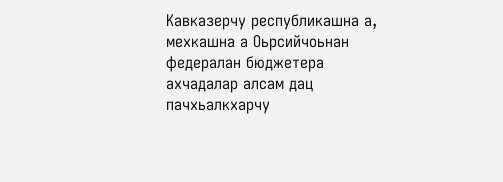Кавказерчу республикашна а, мехкашна а Оьрсийчоьнан федералан бюджетера ахчадалар алсам дац пачхьалкхарчу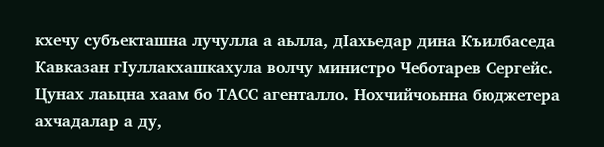кхечу субъекташна лучулла а аьлла, дIахьедар дина Къилбаседа Кавказан гIуллакхашкахула волчу министро Чеботарев Сергейс. Цунах лаьцна хаам бо ТАСС агенталло. Нохчийчоьнна бюджетера ахчадалар а ду,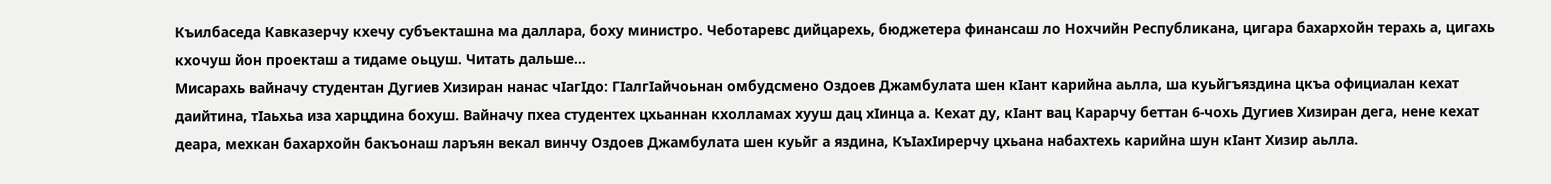Къилбаседа Кавказерчу кхечу субъекташна ма даллара, боху министро. Чеботаревс дийцарехь, бюджетера финансаш ло Нохчийн Республикана, цигара бахархойн терахь а, цигахь кхочуш йон проекташ а тидаме оьцуш. Читать дальше...
Мисарахь вайначу студентан Дугиев Хизиран нанас чIагIдо: ГIалгIайчоьнан омбудсмено Оздоев Джамбулата шен кIант карийна аьлла, ша куьйгъяздина цкъа официалан кехат даийтина, тIаьхьа иза харцдина бохуш. Вайначу пхеа студентех цхьаннан кхолламах хууш дац хIинца а. Кехат ду, кIант вац Карарчу беттан 6-чохь Дугиев Хизиран дега, нене кехат деара, мехкан бахархойн бакъонаш ларъян векал винчу Оздоев Джамбулата шен куьйг а яздина, КъIахIирерчу цхьана набахтехь карийна шун кIант Хизир аьлла.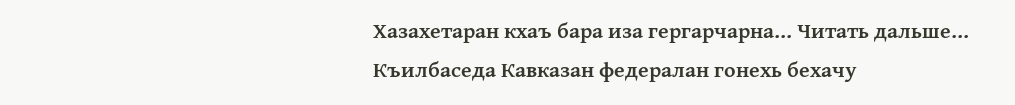Хазахетаран кхаъ бара иза гергарчарна... Читать дальше...
Къилбаседа Кавказан федералан гонехь бехачу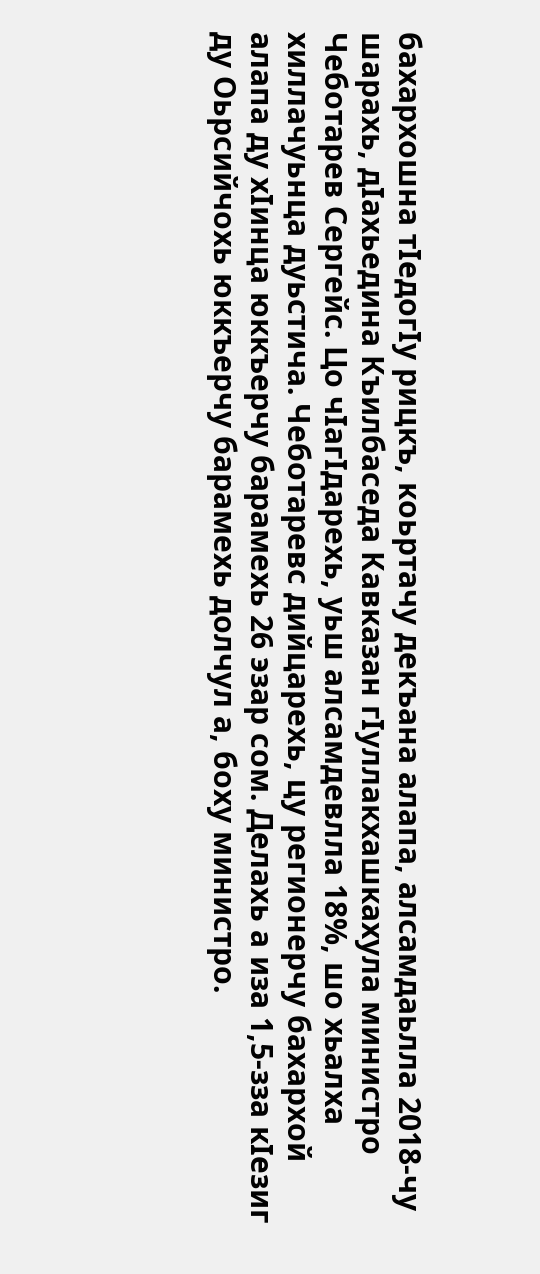бахархошна тIедогIу рицкъ, коьртачу декъана алапа, алсамдаьлла 2018-чу шарахь, дIахьедина Къилбаседа Кавказан гIуллакхашкахула министро Чеботарев Сергейс. Цо чIагIдарехь, уьш алсамдевлла 18%, шо хьалха хиллачуьнца дуьстича. Чеботаревс дийцарехь, цу регионерчу бахархой алапа ду хIинца юккъерчу барамехь 26 эзар сом. Делахь а иза 1,5-зза кIезиг ду Оьрсийчохь юккъерчу барамехь долчул а, боху министро.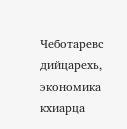Чеботаревс дийцарехь, экономика кхиарца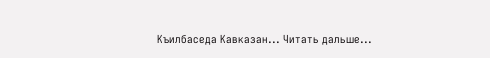Къилбаседа Кавказан... Читать дальше...